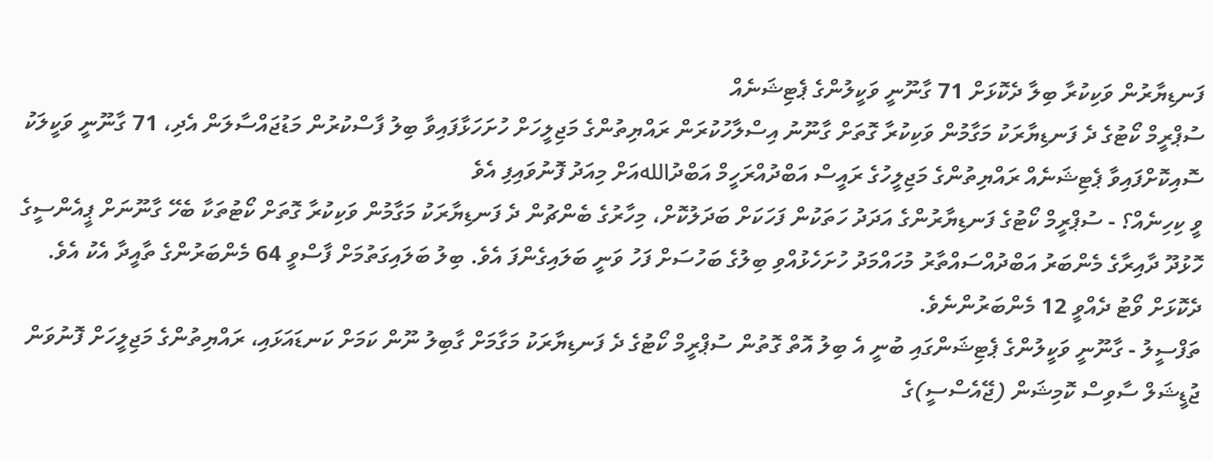ފަނޑިޔާރުން ވަކިކުރާ ބިލާ ދެކޮޅަށް 71 ގާނޫނީ ވަކީލުންގެ ޕެޓިޝަނެއް
ސުޕްރީމް ކޯޓުގެ ދެ ފަނޑިޔާރަކު މަގާމުން ވަކިކުރާ ގޮތަށް ގާނޫނު އިސްލާހުކުރަން ރައްޔިތުންގެ މަޖިލީހަށް ހުށަހަޅާފައިވާ ބިލު ފާސްކުރުން މަޑުޖައްސާލަން އެދި، 71 ގާނޫނީ ވަކީލަކު ސޮއިކޮށްފައިވާ ޕެޓިޝަނެއް ރައްޔިތުންގެ މަޖިލީހުގެ ރައީސް އަބްދުއްރަހީމް އަބްދުاللهއަށް މިއަދު ފޮނުވައިފި އެވެ
ވީ ކިހިނެއް؟ - ސުޕްރީމް ކޯޓުގެ ފަނޑިޔާރުންގެ އަދަދު ހަތަކުން ފަހަކަށް ބަދަލުކޮށް، މިހާރުގެ ބެންޗުން ދެ ފަނޑިޔާރަކު މަގާމުން ވަކިކުރާ ގޮތަށް ކޯޓުތަކާ ބެހޭ ގާނޫނަށް ޕީއެންސީގެ ހޮޅުދޫ ދާއިރާގެ މެންބަރު އަބްދުއްސައްތާރު މުހައްމަދު ހުށަހެޅުއްވި ބިލުގެ ބަހުސަށް ފަހު ވަނީ ބަލައިގެންފަ އެވެ. ބިލު ބަލައިގަތުމަށް ފާސްވީ 64 މެންބަރުންގެ ތާއީދާ އެކު އެވެ. ދެކޮޅަށް ވޯޓު ދެއްވީ 12 މެންބަރުންނެވެ.
ތަފްސީލު - ގާނޫނީ ވަކީލުންގެ ޕެޓިޝަންގައި ބުނީ އެ ބިލު އޮތް ގޮތުން ސުޕްރީމް ކޯޓުގެ ދެ ފަނޑިޔާރަކު މަގާމަށް ގާބިލު ނޫން ކަމަށް ކަނޑައަޅައި، ރައްޔިތުންގެ މަޖިލީހަށް ފޮނުވަން ޖުޑީޝަލް ސާވިސް ކޮމިޝަން (ޖޭއެސްސީ)ގެ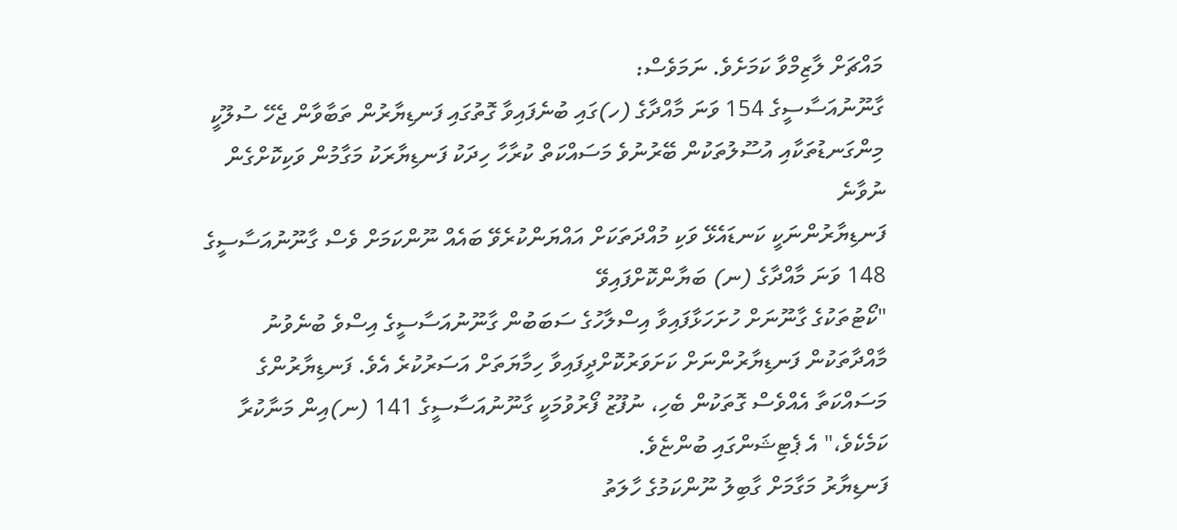މައްޗަށް ލާޒިމްވާ ކަމަށެވެ. ނަމަވެސް:
ގާނޫނުއަސާސީގެ 154 ވަނަ މާއްދާގެ (ހ)ގައި ބުނެފައިވާ ގޮތުގައި ފަނޑިޔާރުން ތަބާވާން ޖެހޭ ސުލޫކީ މިންގަނޑުތަކާއި އުސޫލުތަކުން ބޭރުނުވެ މަސައްކަތް ކުރާހާ ހިދަކު ފަނޑިޔާރަކު މަގާމުން ވަކިކޮށްގެން ނުވާނެ
ފަނޑިޔާރުންނަކީ ކަނޑައެޅޭ ވަކި މުއްދަތަކަށް އައްޔަންކުރެވޭ ބައެއް ނޫންކަމަށް ވެސް ގާނޫނުއަސާސީގެ 148 ވަނަ މާއްދާގެ (ނ) ބަޔާންކޮށްފައިވޭ
"ކޯޓުތަކުގެ ގާނޫނަށް ހުށަހަޅާފައިވާ އިސްލާހުގެ ސަބަބުން ގާނޫނުއަސާސީގެ އިސްވެ ބުނެވުނު މާއްދާތަކުން ފަނޑިޔާރުންނަށް ކަށަވަރުކޮށްދީފައިވާ ހިމާޔަތަށް އަސަރުކުރެ އެވެ. ފަނޑިޔާރުންގެ މަސައްކަތާ އެއްވެސް ގޮތަކުން ބެހި، ނުފޫޒު ފޯރުވުމަކީ ގާނޫނުއަސާސީގެ 141 (ނ)އިން މަނާކުރާ ކަމެކެވެ،" އެ ޕެޓިޝަންގައި ބުންޏެވެ.
ފަނޑިޔާރު މަގާމަށް ގާބިލު ނޫންކަމުގެ ހާލަތު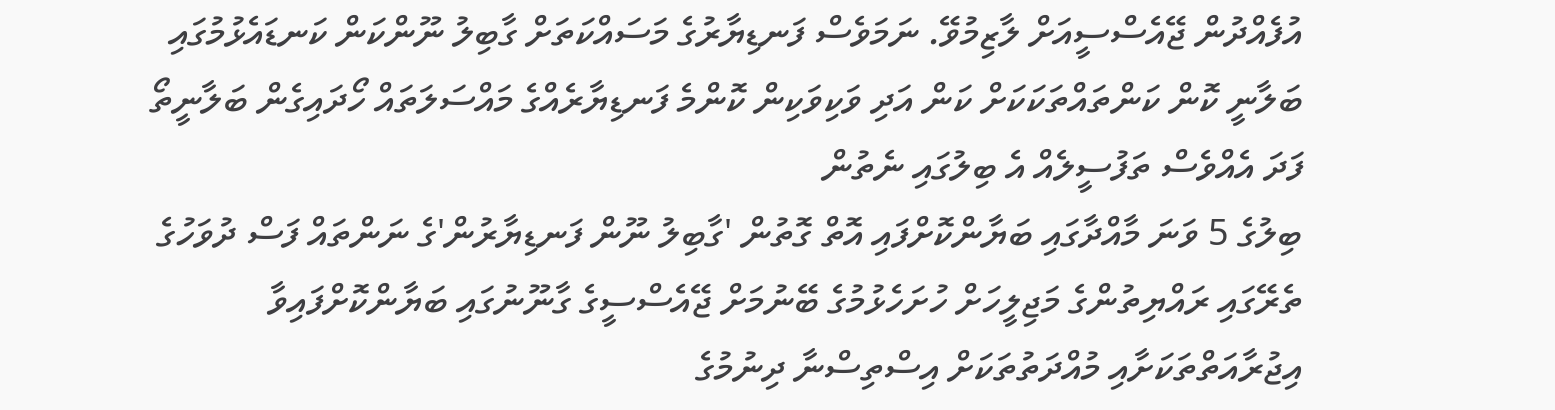އުފެއްދުން ޖޭއެސްސީއަށް ލާޒިމުވޭ. ނަމަވެސް ފަނޑިޔާރުގެ މަސައްކަތަށް ގާބިލު ނޫންކަން ކަނޑައެޅުމުގައި ބަލާނީ ކޮން ކަންތައްތަކަކަށް ކަން އަދި ވަކިވަކިން ކޮންމެ ފަނޑިޔާރެއްގެ މައްސަލަތައް ހޯދައިގެން ބަލާނީތޯ ފަދަ އެއްވެސް ތަފުސީލެއް އެ ބިލުގައި ނެތުން
ބިލުގެ 5 ވަނަ މާއްދާގައި ބަޔާންކޮށްފައި އޮތް ގޮތުން 'ގާބިލު ނޫން ފަނޑިޔާރުން'ގެ ނަންތައް ފަސް ދުވަހުގެ ތެރޭގައި ރައްޔިތުންގެ މަޖިލީހަށް ހުށަހެޅުމުގެ ބޭނުމަށް ޖޭއެސްސީގެ ގާނޫނުގައި ބަޔާންކޮށްފައިވާ އިޖުރާއަތްތަކަށާއި މުއްދަތުތަކަށް އިސްތިސްނާ ދިނުމުގެ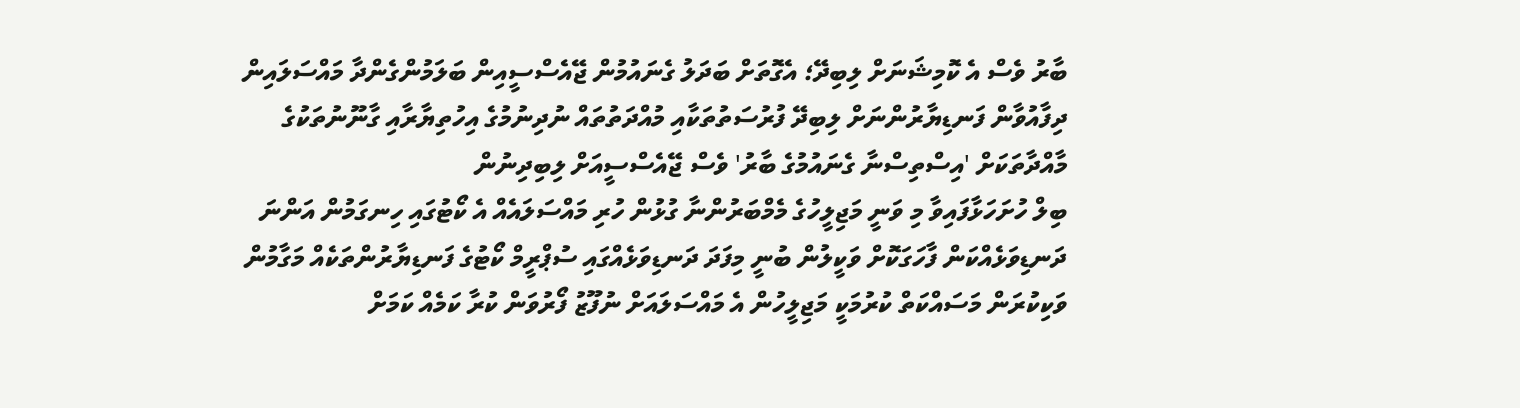ބާރު ވެސް އެ ކޮމިޝަނަށް ލިބިދޭ؛ އެގޮތަށް ބަދަލު ގެނައުމުން ޖޭއެސްސީއިން ބަލަމުންގެންދާ މައްސަލައިން ދިފާއުވާން ފަނޑިޔާރުންނަށް ލިބިދޭ ފުރުސަތުތަކާއި މުއްދަތުތައް ނުދިނުމުގެ އިހުތިޔާރާއި ގާނޫނުތަކުގެ މާއްދާތަކަށް 'އިސްތިސްނާ ގެނައުމުގެ ބާރު' ވެސް ޖޭއެސްސީއަށް ލިބިދިނުން
ބިލް ހުށަހަޅާފައިވާ މި ވަނީ މަޖިލީހުގެ މެމްބަރުންނާ ގުޅުން ހުރި މައްސަލައެއް އެ ކޯޓުގައި ހިނގަމުން އަންނަ ދަނޑިވަޅެއްކަން ފާހަގަކޮށް ވަކީލުން ބުނީ މިފަދަ ދަނޑިވަޅެއްގައި ސުޕްރީމް ކޯޓުގެ ފަނޑިޔާރުންތަކެއް މަގާމުން ވަކިކުރަން މަސައްކަތް ކުރުމަކީ މަޖިލީހުން އެ މައްސަލައަށް ނުފޫޒު ފޯރުވަން ކުރާ ކަމެއް ކަމަށް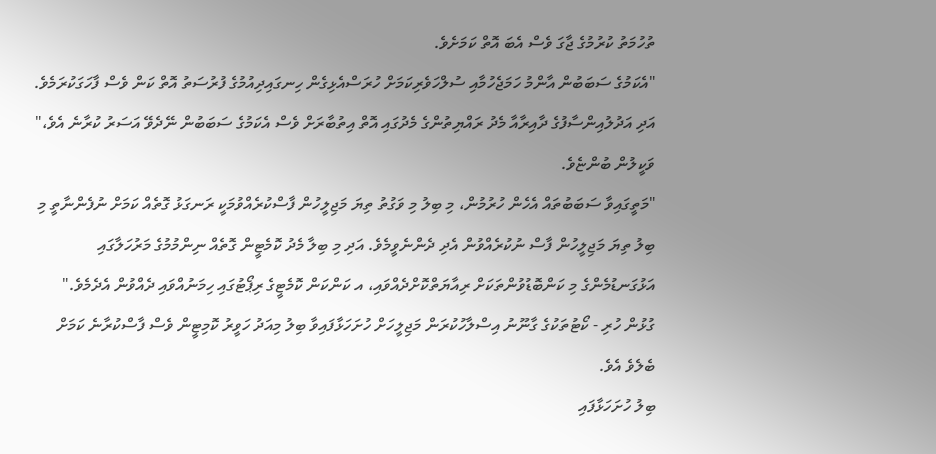ތުހުމަތު ކުރުމުގެ ޖާގަ ވެސް އެބަ އޮތް ކަމަށެވެ.
"އެކަމުގެ ސަބަބުން އާންމު ހަމަޖެހުމާއި ސުލްހަވެރިކަމަށް ހުރަސްއެޅިގެން ހިނގައިދިއުމުގެ ފުރުސަތު އޮތް ކަން ވެސް ފާހަގަކުރަމެވެ. އަދި އަދުލުއިންސާފުގެ ދާއިރާއާ މެދު ރައްޔިތުންގެ މެދުގައި އޮތް އިތުބާރަށް ވެސް އެކަމުގެ ސަބަބުން ނޭދެވޭ އަސަރު ކުރާނެ އެވެ،" ވަކީލުން ބުންޏެވެ.
"މަތީގައިވާ ސަބަބުތައް އެހެން ހުރުމުން، މި ބިލު މި ވަގުތު ތިޔަ މަޖިލީހުން ފާސްކުރެއްވުމަކީ ރަނގަޅު ގޮތެއް ކަމަށް ނުފެންނާތީ މި ބިލު ތިޔަ މަޖިލީހުން ފާސް ނުކުރެއްވުން އެދި ދެންނެވީމެވެ. އަދި މި ބިލާ މެދު ކޮމެޓީން ގޮތެއް ނިންމުމުގެ މަރުހަލާގައި އަޅުގަނޑުމެންގެ މި ކަންބޮޑުވުންތަކަށް ރިއާޔަތްކޮށްދެއްވައި، އ ކަންކަން ކޮމެޓީގެ ރިޕޯޓުގައި ހިމަނުއްވައި ދެއްވުން އެދެމެވެ."
ގުޅުން ހުރި - ކޯޓުތަކުގެ ގާނޫނު އިސްލާހުކުރަން މަޖިލީހަށް ހުށަހަޅާފައިވާ ބިލު މިއަދު ހަވީރު ކޮމިޓީން ވެސް ފާސްކުރާނެ ކަމަށް ބެލެވެ އެވެ.
ބިލު ހުށަހަޅާފައި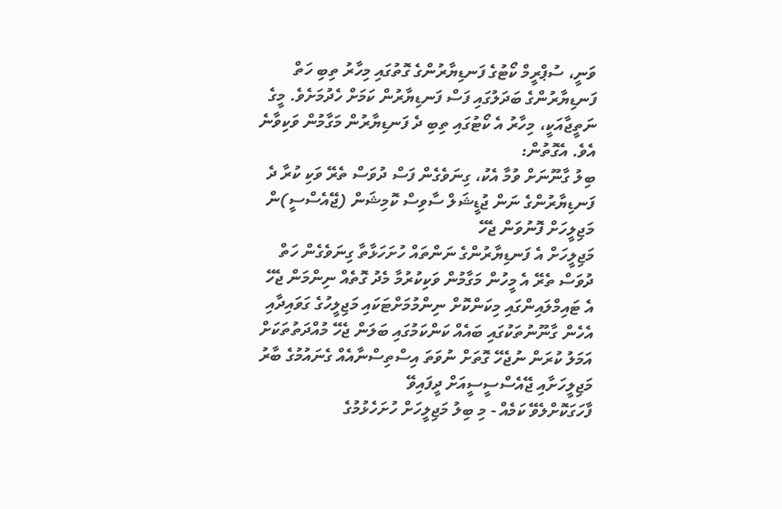ވަނީ، ސުޕްރީމް ކޯޓުގެ ފަނޑިޔާރުންގެ ގޮތުގައި މިހާރު ތިބި ހަތް ފަނޑިޔާރުންގެ ބަދަލުގައި ފަސް ފަނޑިޔާރުން ކަމަށް ހެދުމަށެވެ. މީގެ ނަތީޖާއަކީ، މިހާރު އެ ކޯޓުގައި ތިބި ދެ ފަނޑިޔާރުން މަގާމުން ވަކިވާނެ އެވެ. އެގޮތުން:
ބިލު ގާނޫނަށް ވުމާ އެކު، ގިނަވެގެން ފަސް ދުވަސް ތެރޭ ވަކި ކުރާ ދެ ފަނޑިޔާރުންގެ ނަން ޖުޑީޝަލް ސާވިސް ކޮމިޝަން (ޖޭއެސްސީ)ން މަޖިލީހަށް ފޮނުވަން ޖެހޭ
މަޖިލީހަށް އެ ފަނޑިޔާރުންގެ ނަންތައް ހުށަހަޅާތާ ގިނަވެގެން ހަތް ދުވަސް ތެރޭ އެ މީހުން މަގާމުން ވަކިކުރުމާ މެދު ގޮތެއް ނިންމަން ޖެހޭ
އެ ޓައިމްލައިންގައި މިކަންކޮށް ނިންމުމަށްޓަކައި މަޖިލީހުގެ ގަވައިދާއި އެހެން ގާނޫނުތަކުގައި ބައެއް ކަންކަމުގައި ބަލަން ޖެހޭ މުއްދަތުތަކަށް އަމަލު ކުރަން ނުޖެހޭ ގޮތަށް ނުވަތަ އިސްތިސްނާއެއް ގެނައުމުގެ ބާރު މަޖިލީހަށާއި ޖޭއެސްސީސީއަށް ދީފައިވޭ
ފާހަގަކޮށްލެވޭ ކަމެއް - މި ބިލު މަޖިލީހަށް ހުށަހެޅުމުގެ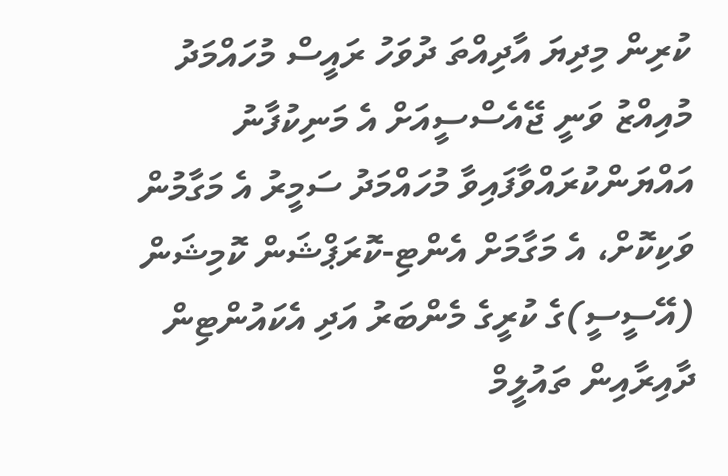ކުރިން މިދިޔަ އާދިއްތަ ދުވަހު ރައީސް މުހައްމަދު މުއިއްޒު ވަނީ ޖޭއެސްސީއަށް އެ މަނިކުފާނު އައްޔަންކުރައްވާފައިވާ މުހައްމަދު ސަމީރު އެ މަގާމުން ވަކިކޮށް، އެ މަގާމަށް އެންޓި-ކޮރަޕްޝަން ކޮމިޝަން (އޭސީސީ)ގެ ކުރީގެ މެންބަރު އަދި އެކައުންޓިން ދާއިރާއިން ތައުލީމް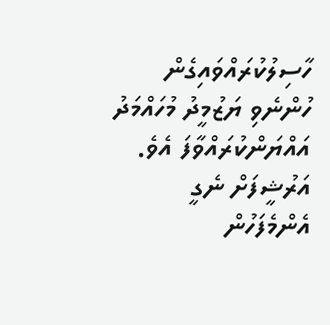ހާސިލުކުރައްވައިގެން ހުންނެވި ޔަޒުމީދު މުހައްމަދު އައްޔަންކުރައްވާފަ އެވެ.
އަރުޝީފަށް ނެގީ
އެންމެފަހުން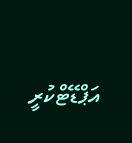އަޕްޑޭޓްކުރީ